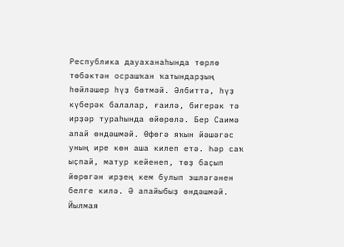Республика дауаханаһында төрлө төбәктән осрашҡан ҡатындарҙың һөйләшер һүҙ бөтмәй. Әлбиттә, һүҙ күберәк балалар, ғаилә, бигерәк тә ирҙәр тураһында өйөрөлә. Бер Саимә апай өндәшмәй. Өфөгә яҡын йәшәгәс уның ире көн аша килеп етә. Һәр саҡ ыҫпай, матур кейенеп, төҙ баҫып йөрөгән ирҙең кем булып эшләгәнен белге килә. Ә апайыбыҙ өндәшмәй. Йылмая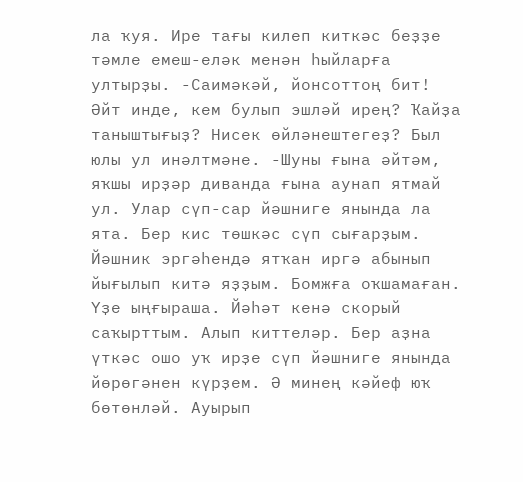ла ҡуя. Ире тағы килеп киткәс беҙҙе тәмле емеш-еләк менән һыйларға ултырҙы. -Саимәкәй, йонсоттоң бит! Әйт инде, кем булып эшләй ирең? Ҡайҙа таныштығыҙ? Нисек өйләнештегеҙ? Был юлы ул инәлтмәне. -Шуны ғына әйтәм, яҡшы ирҙәр диванда ғына аунап ятмай ул. Улар сүп-сар йәшниге янында ла ята. Бер кис төшкәс сүп сығарҙым. Йәшник эргәһендә ятҡан иргә абынып йығылып китә яҙҙым. Бомжға оҡшамаған. Үҙе ыңғыраша. Йәһәт кенә скорый саҡырттым. Алып киттеләр. Бер аҙна үткәс ошо уҡ ирҙе сүп йәшниге янында йөрөгәнен күрҙем. Ә минең кәйеф юҡ бөтөнләй. Ауырып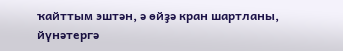ҡайттым эштән, ә өйҙә кран шартланы, йүнәтергә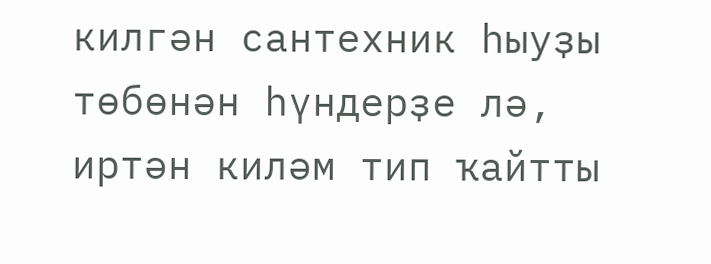килгән сантехник һыуҙы төбөнән һүндерҙе лә, иртән киләм тип ҡайтты